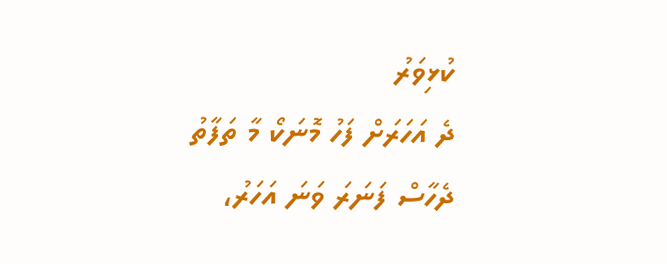ކުޅިވަރު
ދެ އަހަރަށް ފަހު މޮނަކޯ މާ ތަފާތު
ދެހާސް ފަނަރަ ވަނަ އަހަރު،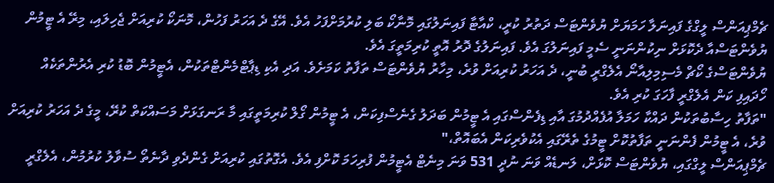ޗެމްޕިއަންސް ލީގްގެ ފައިނަލާ ހަމަޔަށް ޔުވެންޓަސް ދަތުރު ކުރީ، ކްއާޓާ ފައިނަލުގައި މޮނާކޯ ބަލި ކުރުމަށްފަހު އެވެ. އޭގެ ދެ އަހަރު ފަހުން، މޮނަކޯ ކުރިއަށް ޖެހިލައި، މިރޭ އެ ޓީމުން ޔުވެންޓަސްއާ ދެކޮޅަށް ނިކުންނަނީ ސެމީ ފައިނަލުގަ އެވެ. ފައިނަލުގެ ދޮރު އޮތީ ކުރިމަތީގަ އެވެ.
ޔުވެންޓަސްގެ ކޯޗް މެސިމިލިއާނޯ އެލެގްރީ ބުނީ، ދެ އަހަރު ކުރިއަށް ވުރެ، މިހާރު ޔުވެންޓަސް ތަފާތު ކަމަށެވެ. އަދި އެކި ޑިޕާޓްމެންޓްތަކުން، އެޓީމުން ބޮޑު ކުރި އެރުންތަކެއް ހޯދައިފި ކަން އެލެގްރީ ފާހަގަ ކުރި އެވެ.
"ތަފާތު ހިސާބުތަކުން ދައްކާ ހަމަލާ އުފެއްދުމުގަ އާއި ޑިފެންސްގައި އެ ޓީމުން ބަދަލު ގެނެސްފިކަން، އެ ޓީމުން ގޯލް ކުރިމަތީގައި މާ ރަނގަޅަށް މަސައްކަތް ކުރޭ، މީގެ ދެ އަހަރު ކުރިއަށް ވުރެ، އެ ޓީމުން ފެންނަނީ ތަފާތުކޮށް ޓީމުގެ ތެރޭގައި އެކުވެރިކަން އެބައޮތް،"
ޗެމްޕިއަންސް ލީގްގައި، ޔުވެންޓަސް ކޮޅަށް، ލަނޑެއް ވަނަ ނުދީ 531 ވަނަ މިނެޓް އެޓީމުން ފުރިހަމަ ކޮށްފި އެވެ. އެގޮތުގައި ކުރިއަށް ގެންދެވި ދާނެތޯ ސުވާލު ކުރުމުން، އެލެގްރީ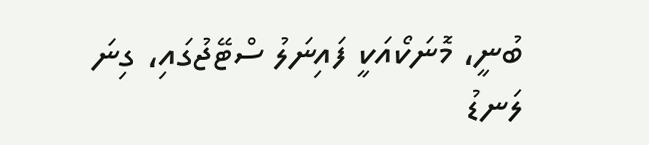ބުނީ، މޮނަކޯއަކީ ފައިނަލު ސްޓޭޖުގައި، ގިނަ ލަނޑު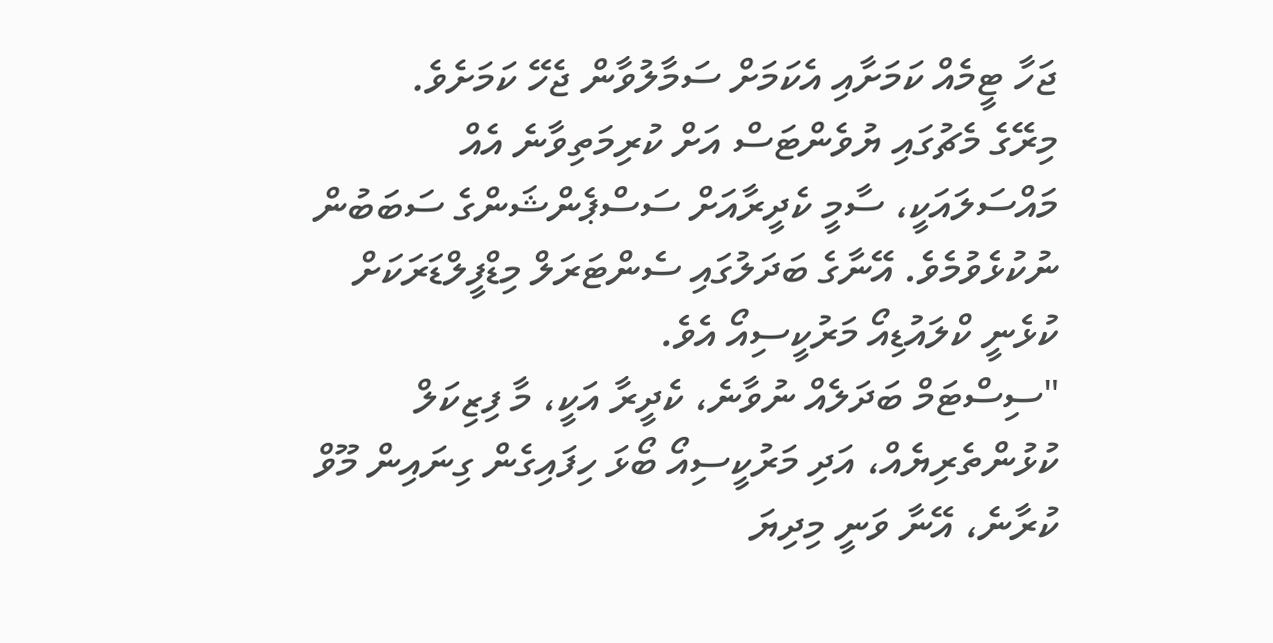ޖަހާ ޓީމެއް ކަމަށާއި އެކަމަށް ސަމާލުވާން ޖެހޭ ކަމަށެވެ.
މިރޭގެ މެޗުގައި ޔުވެންޓަސް އަށް ކުރިމަތިވާނެ އެއް މައްސަލައަކީ، ސާމީ ކެދީރާއަށް ސަސްޕެންޝަންގެ ސަބަބުން ނުކުޅެވުމެވެ. އޭނާގެ ބަދަލުގައި ސެންޓަރަލް މިޑްފީލްޑަރަކަށް ކުޅެނީ ކްލައުޑިއޯ މަރުކީސިއޯ އެވެ.
"ސިސްޓަމް ބަދަލެއް ނުވާނެ، ކެދީރާ އަކީ، މާ ފިޒިކަލް ކުޅުންތެރިޔެއް، އަދި މަރުކީސިއޯ ބޯޅަ ހިފައިގެން ގިނައިން މޫވް ކުރާނެ، އޭނާ ވަނީ މިދިޔަ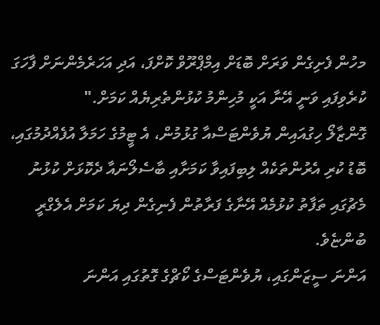މހުން ފެށިގެން ވަރަށް ބޮޑަށް އިމްޕްރޫވް ކޮށްފަ، އަދި އަހަރެމެންނަށް ފާހަގަ ކުރެވިފައި ވަނީ އޭނާ އަކީ މުހިންމު ކުޅުންތެރިޔެއް ކަމަށް."
ގޮންޒާލޯ ހިގުއައިން ޔުވެންޓަސްއާ ގުޅުމުން، އެ ޓީމުގެ ހަމަލާ އުފެއްދުމުގައި، ބޮޑު ކުރި އެރުންތަކެއް ލިބިފައިވާ ކަމަށާއި ބާސެލޯނައާ ދެކޮޅަށް ކުޅުނު މެޗުގައި ތަފާތު ކުޅުމެއް އޭނާގެ ފަރާތުން ފެނިގެން ދިޔަ ކަމަށް އެލެގްރީ ބުންޏެވެ.
އަންނަ ސީޒަންގައި، ޔުވެންޓަސްގެ ކޯޗްގެ ގޮތުގައި އަންނަ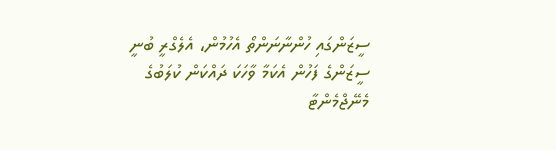ސީޒަންގައި ހުންނާނަންތޯ އެހުމުން، އެލެގްރީ ބުނީ ސީޒަންގެ ފަހުން އެކަމާ ވާހަކަ ދައްކަން ކުލަބުގެ މެނޭޖްމެންޓާ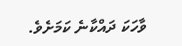ވާހަކަ ދައްކާނެ ކަމަށެވެ.